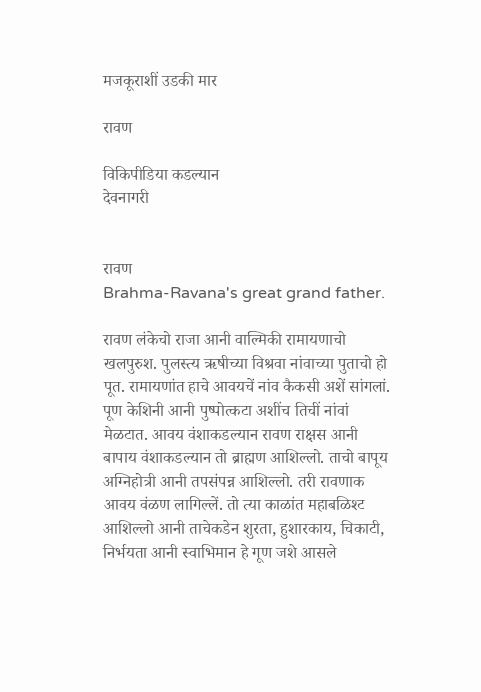मजकूराशीं उडकी मार

रावण

विकिपीडिया कडल्यान
देवनागरी


रावण
Brahma-Ravana's great grand father.

रावण लंकेचो राजा आनी वाल्मिकी रामायणाचो खलपुरुश. पुलस्त्य ऋषीच्या विश्रवा नांवाच्या पुताचो हो पूत. रामायणांत हाचे आवयचें नांव कैकसी अशें सांगलां. पूण केशिनी आनी पुष्पोत्कटा अशींच तिचीं नांवां मेळटात. आवय वंशाकडल्यान रावण राक्षस आनी बापाय वंशाकडल्यान तो ब्राह्मण आशिल्लो. ताचो बापूय अग्निहोत्री आनी तपसंपन्न आशिल्लो. तरी रावणाक आवय वंळण लागिल्लें. तो त्या काळांत महाबळिश्ट आशिल्लो आनी ताचेकडेन शुरता, हुशारकाय, चिकाटी, निर्भयता आनी स्वाभिमान हे गूण जशे आसले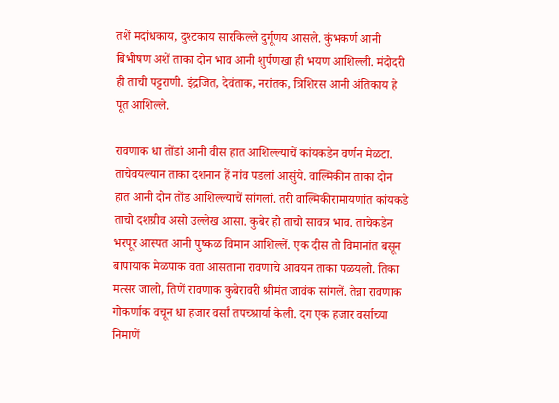तशें मदांधकाय, दुश्टकाय सारकिल्ले दुर्गूणय आसले. कुंभकर्ण आनी बिभीषण अशें ताका दोन भाव आनी शुर्पणखा ही भयण आशिल्ली. मंदोदरी ही ताची पट्टराणी. इंद्रजित, देवंताक, नरांतक, त्रिशिरस आनी अंतिकाय हे पूत आशिल्ले.

रावणाक धा तोंडां आनी वीस हात आशिल्ल्याचें कांयकडेन वर्णन मेळटा. ताचेवयल्यान ताका दशनान हें नांव पडलां आसुंये. वाल्मिकीन ताका दोन हात आनी दोन तोंड आशिल्ल्याचें सांगलां. तरी वाल्मिकीरामायणांत कांयकडे ताचो दशग्रीव असो उल्लेख आसा. कुबेर हो ताचो सावत्र भाव. ताचेकडेन भरपूर आस्पत आनी पुष्कळ विमान आशिल्लें. एक दीस तो विमानांत बसून बापायाक मेळपाक वता आसताना रावणाचे आवयन ताका पळयलो. तिका मत्सर जालो, तिणें रावणाक कुबेरावरी श्रीमंत जावंक सांगलें. तेन्ना रावणाक गोकर्णाक वचून धा हजार वर्सां तपच्श्रार्या केली. दग एक हजार वर्साच्या निमाणें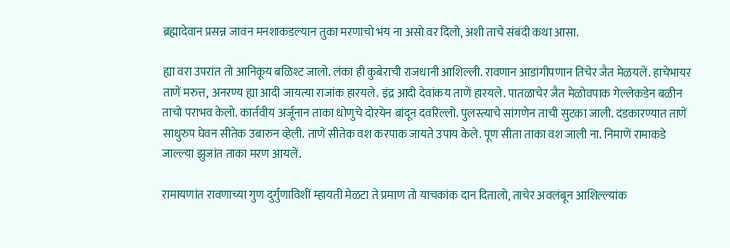ब्रह्मादेवान प्रसन्न जावन मनशाकडल्यान तुका मरणाचो भंय ना असो वर दिलो, अशी ताचे संबंदी कथा आसा.

ह्या वरा उपरांत तो आनिकूय बळिश्ट जालो. लंका ही कुबेराची राजधानी आशिल्ली. रावणान आडांगीपणान तिचेर जैत मेळयलें. हाचेभायर ताणें मरुत्त, अनरण्य ह्या आदी जायत्या राजांक हारयले. इंद्र आदी देवांकय ताणें हारयले. पातळाचेर जैत मेळोवपाक गेल्लेकडेन बळीन ताचो पराभव केलो. कार्तवीय अर्जूनान ताका धोणुचे दोरयेन बांदून दवरिल्लो. पुलस्त्याचे सांगणेन ताची सुटका जाली. दंडकारण्यात ताणें साधुरुप घेवन सीतेक उबारुन व्हेली. ताणें सीतेक वश करपाक जायते उपाय केले. पूण सीता ताका वश जाली ना. निमाणें रामाकडे जाल्ल्या झुजांत ताका मरण आयलें.

रामायणांत रावणाच्या गुण दुर्गुणाविशीं म्हायती मेळटा ते प्रमाण तो याचकांक दान दितालो, ताचेर अवलंबून आशिल्ल्यांक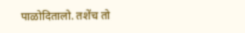पाळोदितालो. तशेंच तो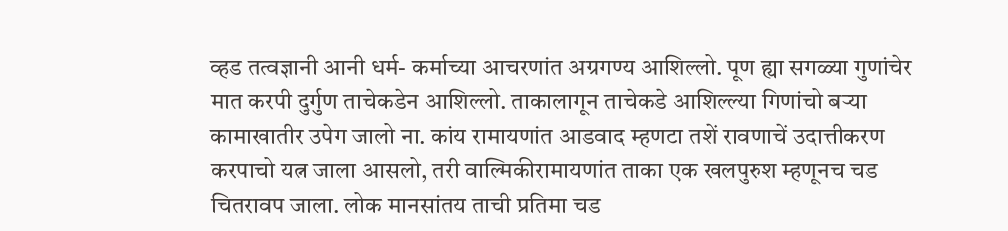व्हड तत्वज्ञानी आनी धर्म- कर्माच्या आचरणांत अग्रगण्य आशिल्लो. पूण ह्या सगळ्या गुणांचेर मात करपी दुर्गुण ताचेकडेन आशिल्लो. ताकालागून ताचेकडे आशिल्ल्या गिणांचो बऱ्या कामाखातीर उपेग जालो ना. कांय रामायणांत आडवाद म्हणटा तशें रावणाचें उदात्तीकरण करपाचो यत्न जाला आसलो, तरी वाल्मिकीरामायणांत ताका एक खलपुरुश म्हणूनच चड चितरावप जाला. लोक मानसांतय ताची प्रतिमा चड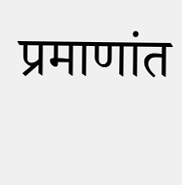प्रमाणांत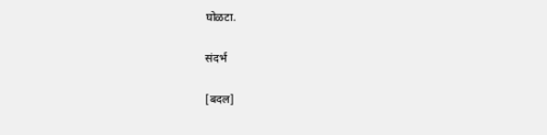घोळटा.

संदर्भ

[बदल]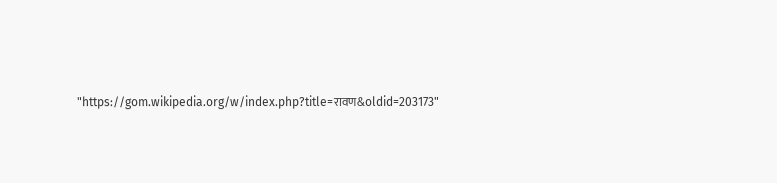"https://gom.wikipedia.org/w/index.php?title=रावण&oldid=203173"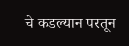चे कडल्यान परतून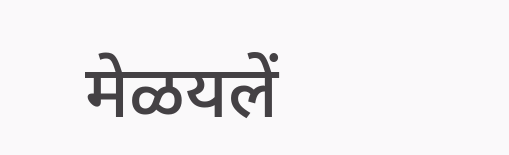मेळयलें